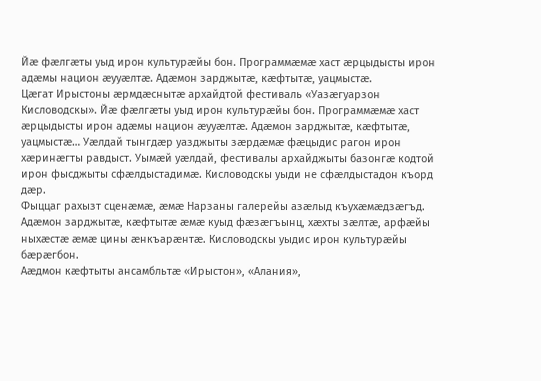Йæ фæлгæты уыд ирон культурæйы бон. Программæмæ хаст æрцыдысты ирон адæмы национ æууæлтæ. Адæмон зарджытæ, кæфтытæ, уацмыстæ.
Цæгат Ирыстоны æрмдæснытæ архайдтой фестиваль «Уазæгуарзон Кисловодскы». Йæ фæлгæты уыд ирон культурæйы бон. Программæмæ хаст æрцыдысты ирон адæмы национ æууæлтæ. Адæмон зарджытæ, кæфтытæ, уацмыстæ… Уæлдай тынгдæр уазджыты зæрдæмæ фæцыдис рагон ирон хæринæгты равдыст. Уымæй уæлдай, фестивалы архайджыты базонгæ кодтой ирон фысджыты сфæлдыстадимæ. Кисловодскы уыди не сфæлдыстадон къорд дæр.
Фыццаг рахызт сценæмæ, æмæ Нарзаны галерейы азæлыд къухæмæдзæгъд. Адæмон зарджытæ, кæфтытæ æмæ куыд фæзæгъынц, хæхты зæлтæ, арфæйы ныхæстæ æмæ цины æнкъарæнтæ. Кисловодскы уыдис ирон культурæйы бæрæгбон.
Аæдмон кæфтыты ансамбльтæ «Ирыстон», «Алания»,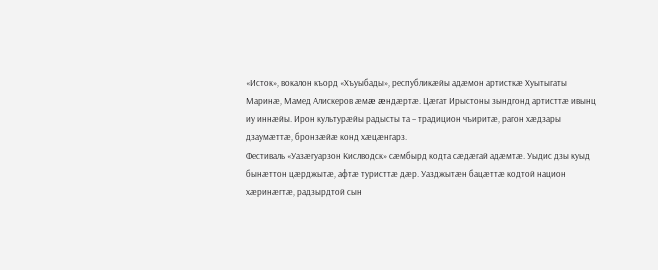«Исток», вокалон къорд «Хъуыбады», республикæйы адæмон артисткæ Хуытыгаты Маринæ, Мамед Алискеров æмæ æндæртæ. Цæгат Ирыстоны зындгонд артисттæ ивынц иу иннæйы. Ирон культурæйы радысты та – традицион чъиритæ, рагон хæдзары дзаумæттæ, бронзæйæ конд хæцæнгарз.
Фестиваль «Уазæгуарзон Кислводск» сæмбырд кодта сæдæгай адæмтæ. Уыдис дзы куыд бынæттон цæрджытæ, афтæ туристтæ дæр. Уазджытæн бацæттæ кодтой национ хæринæгтæ, радзырдтой сын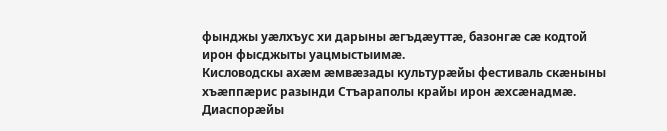фынджы уæлхъус хи дарыны æгъдæуттæ, базонгæ сæ кодтой ирон фысджыты уацмыстыимæ.
Кисловодскы ахæм æмвæзады культурæйы фестиваль скæныны хъæппæрис разынди Стъараполы крайы ирон æхсæнадмæ. Диаспорæйы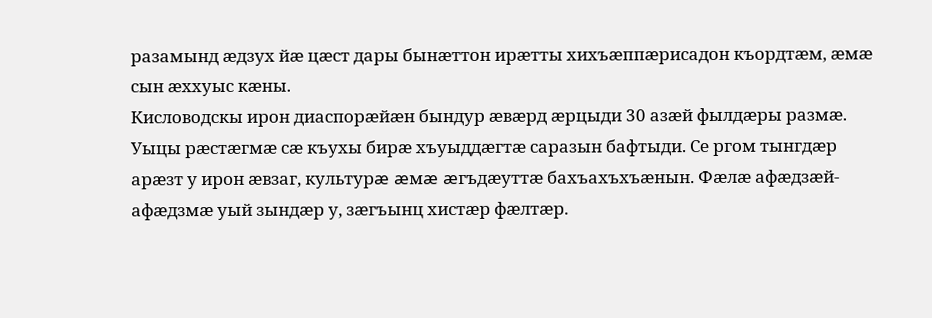разамынд æдзух йæ цæст дары бынæттон ирæтты хихъæппæрисадон къордтæм, æмæ сын æххуыс кæны.
Кисловодскы ирон диаспорæйæн бындур æвæрд æрцыди 30 азæй фылдæры размæ. Уыцы рæстæгмæ сæ къухы бирæ хъуыддæгтæ саразын бафтыди. Се ргом тынгдæр арæзт у ирон æвзаг, культурæ æмæ æгъдæуттæ бахъахъхъæнын. Фæлæ афæдзæй-афæдзмæ уый зындæр у, зæгъынц хистæр фæлтæр.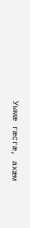Уымæ гæсгæ, ахæм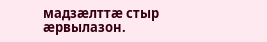мадзæлттæ стыр æрвылазон.